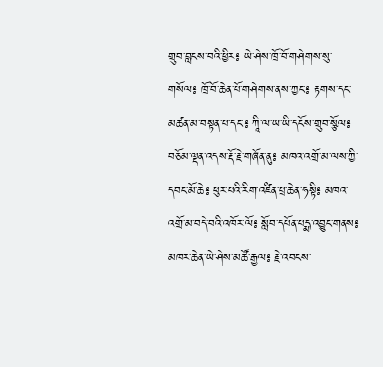གྲུབ་བླངས་བའི་ཕྱིར༔ ཡེ་ཤེས་ཁྲོ་བོ་གཤེགས་སུ་གསོལ༔ ཁྲོ་བོ་ཆེན་པོ་གཤེགས་ནས་ཀྱང་༔ རྟགས་དང་མཚན་མ་བསྟན་པ་དང་༔ ཀཱི་ལ་ཡ་ཡི་དངོས་གྲུབ་སྩོལ༔ བཅོམ་ལྡན་འདས་རྡོ་རྗེ་གཞོན་ནུ༔ མཁའ་འགྲོ་མ་ལས་ཀྱི་དབང་མོ་ཆེ༔ ཕུར་པའི་རིག་འཛིན་པྲ་ཆེན་ཧསྟི༔ མཁའ་འགྲོ་མ་བདེ་བའི་འཁོར་ལོ༔ སློབ་དཔོན་པདྨ་འབྱུང་གནས༔ མཁར་ཆེན་ཡེ་ཤེས་མཚོ་རྒྱལ༔ རྗེ་འབངས་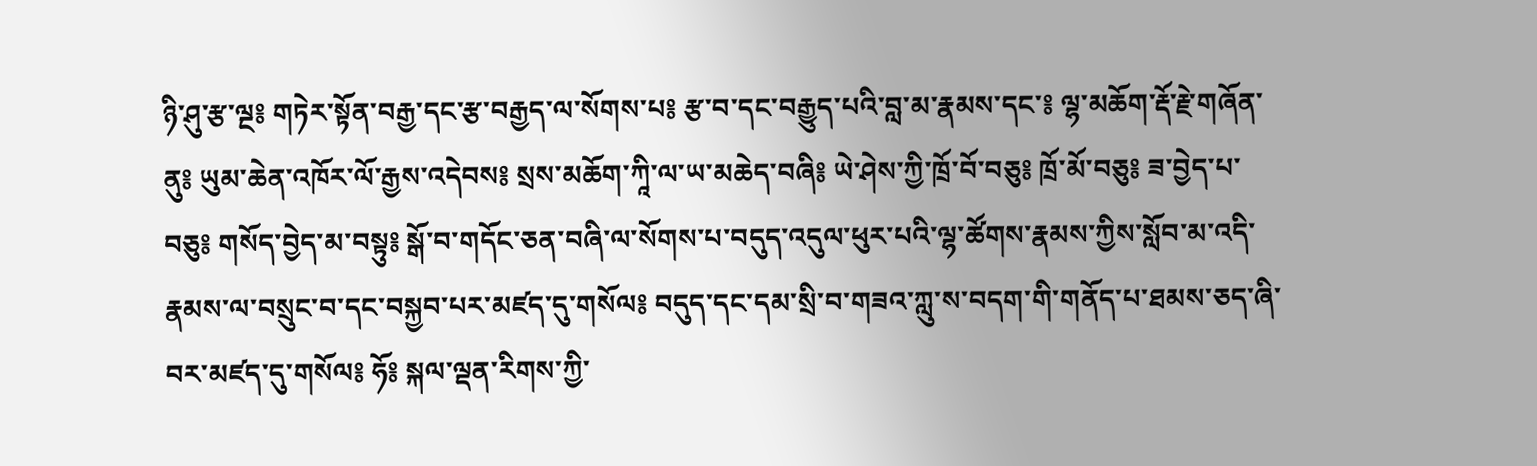ཉི་ཤུ་རྩ་ལྔ༔ གཏེར་སྟོན་བརྒྱ་དང་རྩ་བརྒྱད་ལ་སོགས་པ༔ རྩ་བ་དང་བརྒྱུད་པའི་བླ་མ་རྣམས་དང་༔ ལྷ་མཆོག་རྡོ་རྗེ་གཞོན་ནུ༔ ཡུམ་ཆེན་འཁོར་ལོ་རྒྱས་འདེབས༔ སྲས་མཆོག་ཀཱི་ལ་ཡ་མཆེད་བཞི༔ ཡེ་ཤེས་ཀྱི་ཁྲོ་བོ་བཅུ༔ ཁྲོ་མོ་བཅུ༔ ཟ་བྱེད་པ་བཅུ༔ གསོད་བྱེད་མ་བསྟུ༔ སྒོ་བ་གདོང་ཅན་བཞི་ལ་སོགས་པ་བདུད་འདུལ་ཕུར་པའི་ལྷ་ཚོགས་རྣམས་ཀྱིས་སློབ་མ་འདི་རྣམས་ལ་བསྲུང་བ་དང་བསྐྱབ་པར་མཛད་དུ་གསོལ༔ བདུད་དང་དམ་སྲི་བ་གཟའ་ཀླུ་ས་བདག་གི་གནོད་པ་ཐམས་ཅད་ཞི་བར་མཛད་དུ་གསོལ༔ ཧོ༔ སྐལ་ལྡན་རིགས་ཀྱི་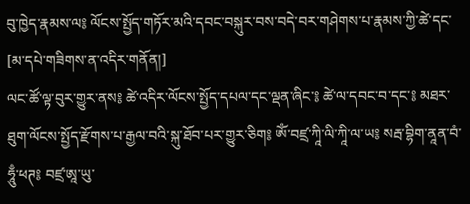བུ་ཁྱེད་རྣམས་ལ༔ ལོངས་སྤྱོད་གཏོར་མའི་དབང་བསྐུར་བས་བདེ་བར་གཤེགས་པ་རྣམས་ཀྱི་ཚེ་དང་
[མ་དཔེ་གཟིགས་ན་འདིར་གནོན།]
ལང་ཚོ་ལྟ་བུར་གྱུར་ནས༔ ཚེ་འདིར་ལོངས་སྤྱོད་དཔལ་དང་ལྡན་ཞིང་༔ ཚེ་ལ་དབང་བ་དང་༔ མཐར་ཐུག་ལོངས་སྤྱོད་རྫོགས་པ་རྒྱལ་བའི་སྐུ་ཐོབ་པར་གྱུར་ཅིག༔ ཨོཾ་བཛྲ་ཀཱི་ལི་ཀཱི་ལ་ཡ༔ སརྦ་བྷིག་ནཱན་བཾ་ཧཱུྃ་ཕཊ༔ བཛྲ་ཨཱ་ཡུ་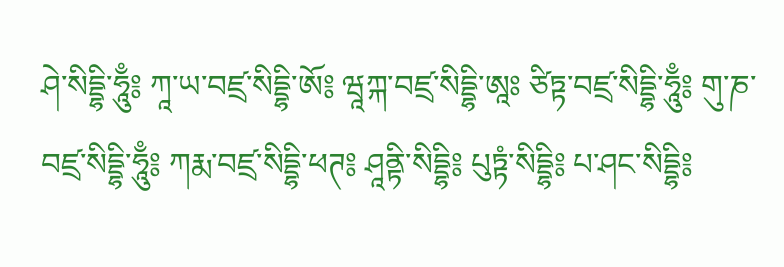ཤེ་སིདྡྷི་ཧཱུྃ༔ ཀཱ་ཡ་བཛྲ་སིདྡྷི་ཨོ༔ ཝཱཀྐ་བཛྲ་སིདྡྷི་ཨཱཿ ཙིཏྟ་བཛྲ་སིདྡྷི་ཧཱུྃ༔ གུ་ཎ་བཛྲ་སིདྡྷི་ཧཱུྃ༔ ཀརྨ་བཛྲ་སིདྡྷི་ཕཊ༔ ཤཱནྟི་སིདྡྷི༔ པུཏྟཾ་སིདྡྷི༔ པ་ཤང་སིདྡྷི༔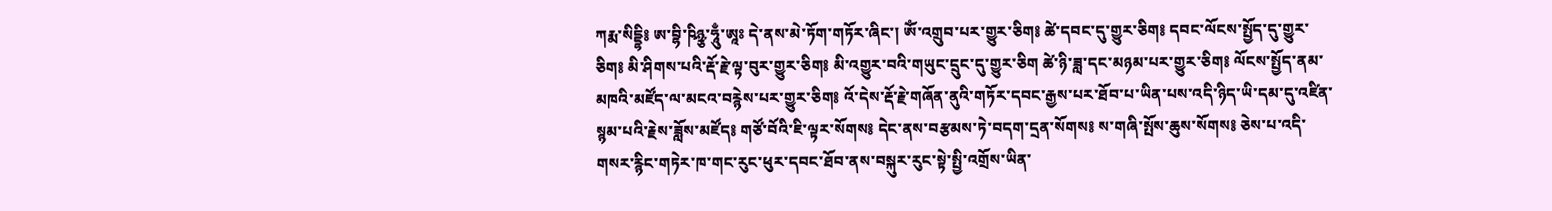ཀརྨ་སིདྡྷི༔ ཨ་བྷི་ཥིཉྩ་ཧཱུྃ་ཨཱཿ དེ་ནས་མེ་ཏོག་གཏོར་ཞིང་། ཨོཾ་འགྲུབ་པར་གྱུར་ཅིག༔ ཚེ་དབང་དུ་གྱུར་ཅིག༔ དབང་ལོངས་སྤྱོད་དུ་གྱུར་ཅིག༔ མི་ཤིགས་པའི་རྡོ་རྗེ་ལྟ་བུར་གྱུར་ཅིག༔ མི་འགྱུར་བའི་གཡུང་དྲུང་དུ་གྱུར་ཅིག ཚེ་ཉི་ཟླ་དང་མཉམ་པར་གྱུར་ཅིག༔ ལོངས་སྤྱོད་ནམ་མཁའི་མཛོད་ལ་མངའ་བརྙེས་པར་གྱུར་ཅིག༔ འོ་དེས་རྡོ་རྗེ་གཞོན་ནུའི་གཏོར་དབང་རྒྱས་པར་ཐོབ་པ་ཡིན་པས་འདི་ཉིད་ཡི་དམ་དུ་འཛིན་སྙམ་པའི་རྗེས་ཟློས་མཛོད༔ གཙོ་བོའི་ཇི་ལྟར་སོགས༔ དེང་ནས་བརྩམས་ཏེ་བདག་དྲན་སོགས༔ ས་གཞི་སྤོས་ཆུས་སོགས༔ ཅེས་པ་འདི་གསར་རྙིང་གཏེར་ཁ་གང་རུང་ཕུར་དབང་ཐོབ་ནས་བསྐུར་རུང་སྟེ་སྤྱི་འགྲོས་ཡིན་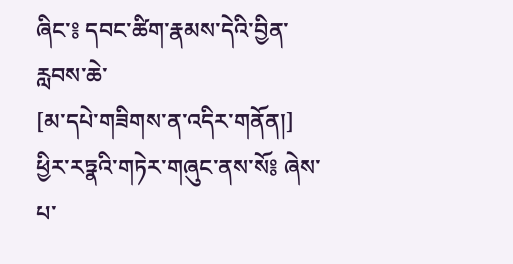ཞིང་༔ དབང་ཚིག་རྣམས་དེའི་བྱིན་རླབས་ཆེ་
[མ་དཔེ་གཟིགས་ན་འདིར་གནོན།]
ཕྱིར་རཏྣའི་གཏེར་གཞུང་ནས་སོ༔ ཞེས་པ་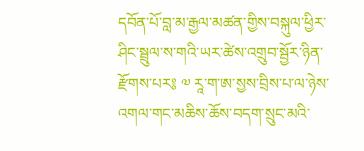དབོན་པོ་བླ་མ་རྒྱལ་མཚན་གྱིས་བསྐུལ་ཕྱིར་ཤིང་སྦྲུལ་ས་གའི་ཡར་ཚེས་འགྲུབ་སྦྱོར་ཉིན་རྫོགས་པར༔ ༧ རཱ་ག་ཨ་སྱས་བྲིས་པ་ལ་ཉེས་འགལ་གང་མཆིས་ཆོས་བདག་སྲུང་མའི་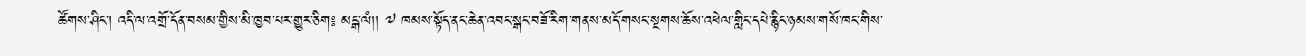ཚོགས་ཤིང་། འདི་ལ་འགྲོ་དོན་བསམ་གྱིས་མི་ཁྱབ་པར་གྱུར་ཅིག༔ མངྒ་ལཾ།། ༧ ཁམས་སྟོད་ནང་ཆེན་འབང་སྒང་བཟོ་རིག་གནས་མདོ་གསང་སྔགས་ཆོས་འཕེལ་གླིང་དཔེ་རྙིང་ཉམས་གསོ་ཁང་གིས་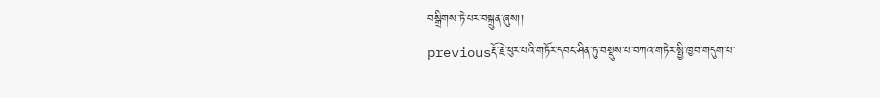བསྒྲིགས་ཏེ་པར་བསྐྲུན་ཞུས།།
previousརྡོ་རྗེ་ཕུར་པའི་གཏོར་དབང་ཤིན་ཏུ་བསྡུས་པ་བཀའ་གཏེར་སྤྱི་ཁྱབ་གདུག་པ་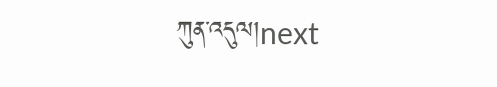ཀུན་འདུལ།next